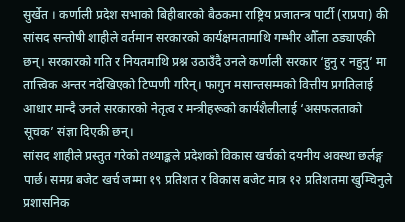सुर्खेत । कर्णाली प्रदेश सभाको बिहीबारको बैठकमा राष्ट्रिय प्रजातन्त्र पार्टी (राप्रपा) की सांसद सन्तोषी शाहीले वर्तमान सरकारको कार्यक्षमतामाथि गम्भीर औँला ठड्याएकी छन्। सरकारको गति र नियतमाथि प्रश्न उठाउँदै उनले कर्णाली सरकार ‘हुनु र नहुनु’ मा तात्त्विक अन्तर नदेखिएको टिप्पणी गरिन्। फागुन मसान्तसम्मको वित्तीय प्रगतिलाई आधार मान्दै उनले सरकारको नेतृत्व र मन्त्रीहरूको कार्यशैलीलाई ‘असफलताको सूचक’ संज्ञा दिएकी छन्।
सांसद शाहीले प्रस्तुत गरेको तथ्याङ्कले प्रदेशको विकास खर्चको दयनीय अवस्था छर्लङ्ग पार्छ। समग्र बजेट खर्च जम्मा १९ प्रतिशत र विकास बजेट मात्र १२ प्रतिशतमा खुम्चिनुले प्रशासनिक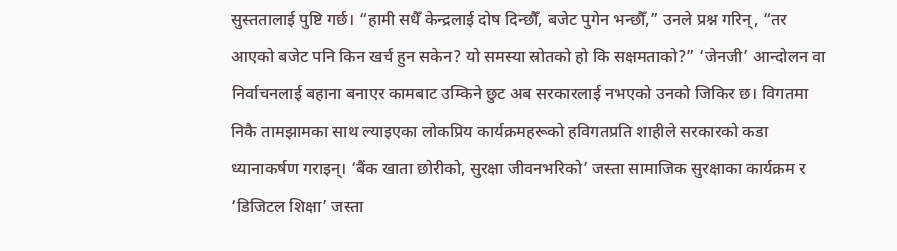सुस्ततालाई पुष्टि गर्छ। “हामी सधैँ केन्द्रलाई दोष दिन्छौँ, बजेट पुगेन भन्छौँ,” उनले प्रश्न गरिन्, “तर आएको बजेट पनि किन खर्च हुन सकेन? यो समस्या स्रोतको हो कि सक्षमताको?” ‘जेनजी’ आन्दोलन वा निर्वाचनलाई बहाना बनाएर कामबाट उम्किने छुट अब सरकारलाई नभएको उनको जिकिर छ। विगतमा निकै तामझामका साथ ल्याइएका लोकप्रिय कार्यक्रमहरूको हविगतप्रति शाहीले सरकारको कडा ध्यानाकर्षण गराइन्। ‘बैंक खाता छोरीको, सुरक्षा जीवनभरिको’ जस्ता सामाजिक सुरक्षाका कार्यक्रम र ‘डिजिटल शिक्षा’ जस्ता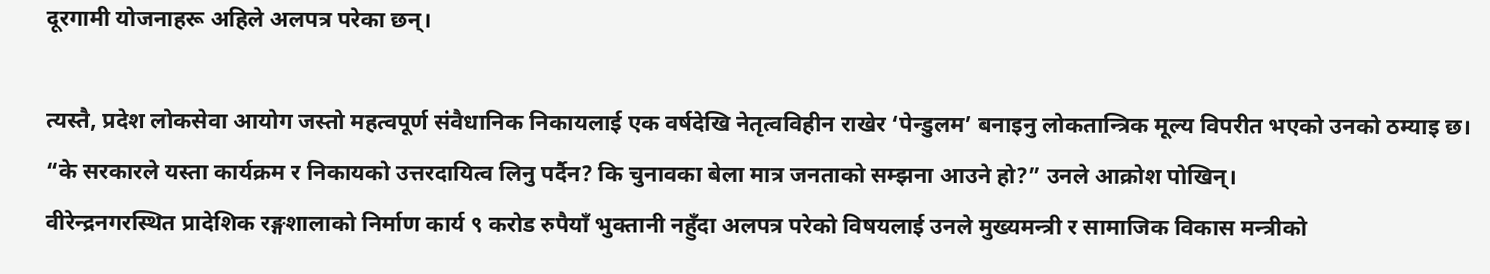दूरगामी योजनाहरू अहिले अलपत्र परेका छन्।

त्यस्तै, प्रदेश लोकसेवा आयोग जस्तो महत्वपूर्ण संवैधानिक निकायलाई एक वर्षदेखि नेतृत्वविहीन राखेर ‘पेन्डुलम’ बनाइनु लोकतान्त्रिक मूल्य विपरीत भएको उनको ठम्याइ छ। “के सरकारले यस्ता कार्यक्रम र निकायको उत्तरदायित्व लिनु पर्दैन? कि चुनावका बेला मात्र जनताको सम्झना आउने हो?” उनले आक्रोश पोखिन्।
वीरेन्द्रनगरस्थित प्रादेशिक रङ्गशालाको निर्माण कार्य ९ करोड रुपैयाँ भुक्तानी नहुँदा अलपत्र परेको विषयलाई उनले मुख्यमन्त्री र सामाजिक विकास मन्त्रीको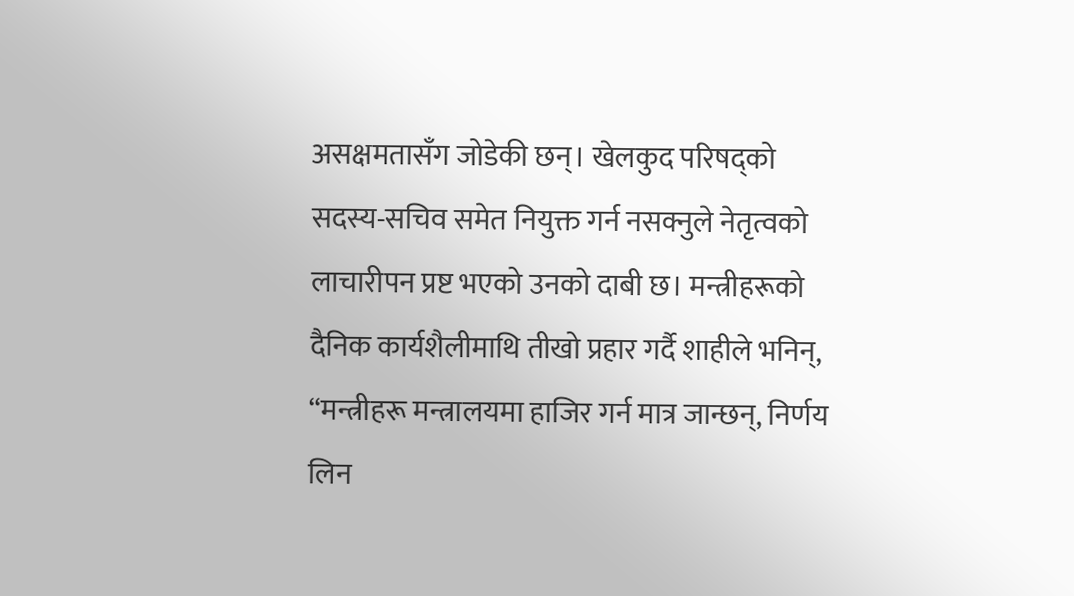असक्षमतासँग जोडेकी छन्। खेलकुद परिषद्को सदस्य-सचिव समेत नियुक्त गर्न नसक्नुले नेतृत्वको लाचारीपन प्रष्ट भएको उनको दाबी छ। मन्त्रीहरूको दैनिक कार्यशैलीमाथि तीखो प्रहार गर्दै शाहीले भनिन्, “मन्त्रीहरू मन्त्रालयमा हाजिर गर्न मात्र जान्छन्, निर्णय लिन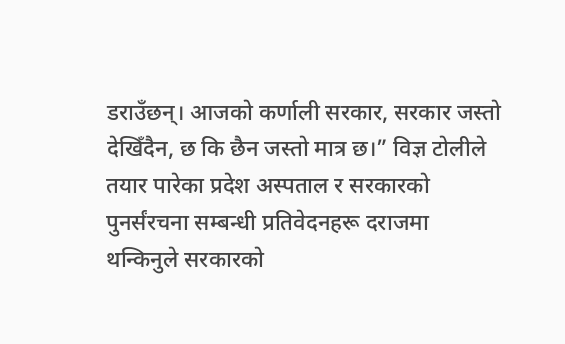डराउँछन्। आजको कर्णाली सरकार, सरकार जस्तो देखिँदैन, छ कि छैन जस्तो मात्र छ।” विज्ञ टोलीले तयार पारेका प्रदेश अस्पताल र सरकारको पुनर्संरचना सम्बन्धी प्रतिवेदनहरू दराजमा थन्किनुले सरकारको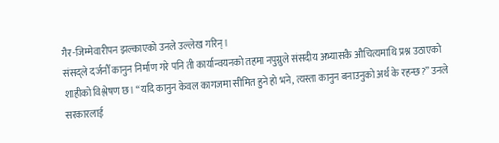गैर-जिम्मेवारीपन झल्काएको उनले उल्लेख गरिन्।
संसद्ले दर्जनौँ कानुन निर्माण गरे पनि ती कार्यान्वयनको तहमा नपुग्नुले संसदीय अभ्यासकै औचित्यमाथि प्रश्न उठाएको शाहीको विश्लेषण छ। “यदि कानुन केवल कागजमा सीमित हुने हो भने, त्यस्ता कानुन बनाउनुको अर्थ के रहन्छ?” उनले सरकारलाई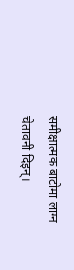समीक्षात्मक बाटोमा लाग्न चेतावनी दिइन्।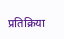प्रतिक्रिया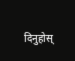दिनुहोस्